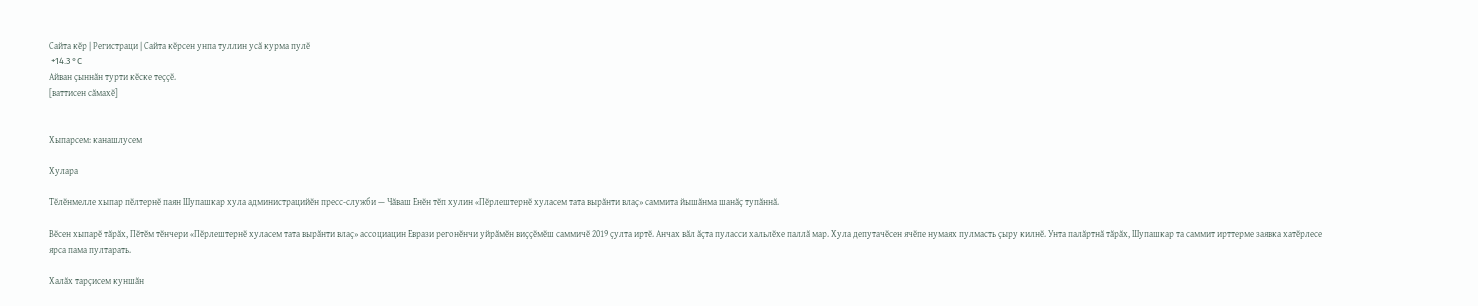Сайта кӗр | Регистраци | Сайта кӗрсен унпа туллин усӑ курма пулӗ
 +14.3 °C
Айван ҫыннӑн турти кӗске теҫҫӗ.
[ваттисен сӑмахӗ]


Хыпарсем: канашлусем

Хулара

Тӗлӗнмелле хыпар пӗлтернӗ паян Шупашкар хула администрацийӗн пресс-служби — Чӑваш Енӗн тӗп хулин «Пӗрлештернӗ хуласем тата вырӑнти влаҫ» саммита йышӑнма шанӑҫ тупӑннӑ.

Вӗсен хыпарӗ тӑрӑх, Пӗтӗм тӗнчери «Пӗрлештернӗ хуласем тата вырӑнти влаҫ» ассоциацин Еврази регонӗнчи уйрӑмӗн виҫҫӗмӗш саммичӗ 2019 ҫулта иртӗ. Анчах вӑл ӑҫта пуласси хальлӗхе паллӑ мар. Хула депутачӗсен ячӗпе нумаях пулмасть ҫыру килнӗ. Унта палӑртнӑ тӑрӑх, Шупашкар та саммит ирттерме заявка хатӗрлесе ярса пама пултарать.

Халӑх тарҫисем куншӑн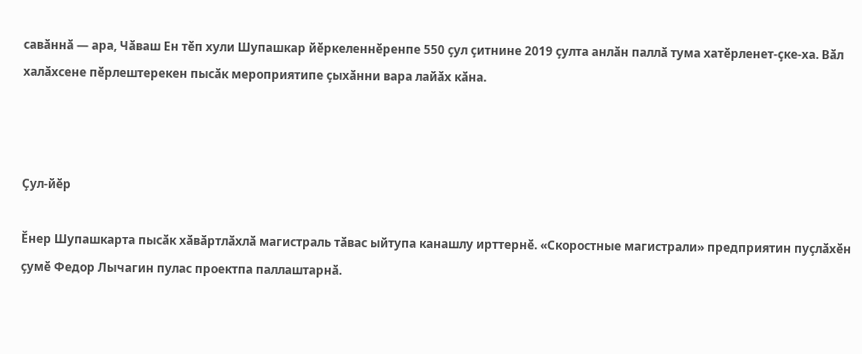савӑннӑ — ара, Чӑваш Ен тӗп хули Шупашкар йӗркеленнӗренпе 550 ҫул ҫитнине 2019 ҫулта анлӑн паллӑ тума хатӗрленет-ҫке-ха. Вӑл халӑхсене пӗрлештерекен пысӑк мероприятипе ҫыхӑнни вара лайӑх кӑна.



Ҫул-йӗр

Ӗнер Шупашкарта пысӑк хӑвӑртлӑхлӑ магистраль тӑвас ыйтупа канашлу ирттернӗ. «Скоростные магистрали» предприятин пуҫлӑхӗн ҫумӗ Федор Лычагин пулас проектпа паллаштарнӑ.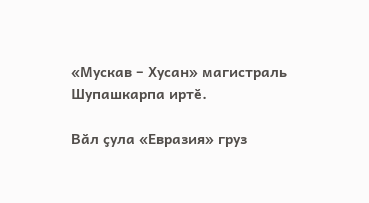«Мускав – Хусан» магистраль Шупашкарпа иртӗ.

Вӑл ҫула «Евразия» груз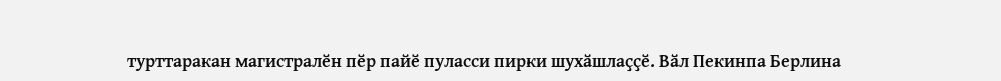турттаракан магистралӗн пӗр пайӗ пуласси пирки шухӑшлаҫҫӗ. Вӑл Пекинпа Берлина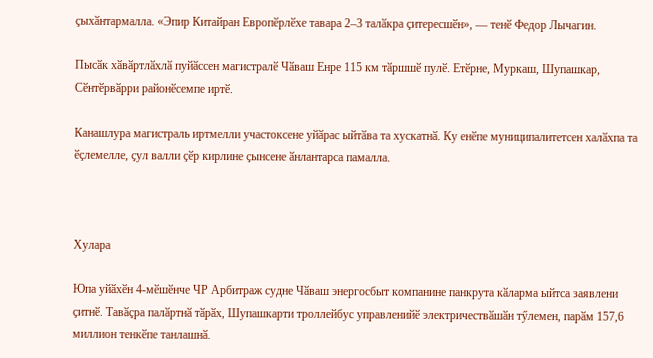ҫыхӑнтармалла. «Эпир Китайран Европӗрлӗхе тавара 2–3 талӑкра ҫитересшӗн», — тенӗ Федор Лычагин.

Пысӑк хӑвӑртлӑхлӑ пуйӑссен магистралӗ Чӑваш Енре 115 км тӑршшӗ пулӗ. Етӗрне, Муркаш, Шупашкар, Сӗнтӗрвӑрри районӗсемпе иртӗ.

Канашлура магистраль иртмелли участоксене уйӑрас ыйтӑва та хускатнӑ. Ку енӗпе муниципалитетсен халӑхпа та ӗҫлемелле, ҫул валли ҫӗр кирлине ҫынсене ӑнлантарса памалла.



Хулара

Юпа уйӑхӗн 4-мӗшӗнче ЧР Арбитраж судне Чӑваш энергосбыт компанине панкрута кӑларма ыйтса заявлени ҫитнӗ. Тавӑҫра палӑртнӑ тӑрӑх, Шупашкарти троллейбус управленийӗ электричествӑшӑн тӳлемен, парӑм 157,6 миллион тенкӗпе танлашнӑ.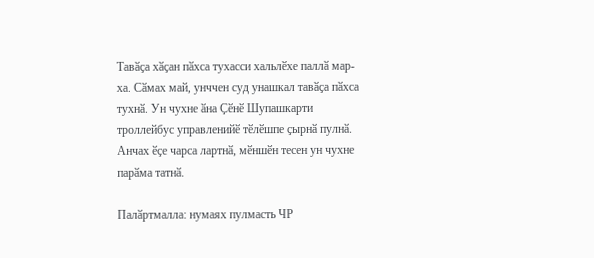Тавӑҫа хӑҫан пӑхса тухасси хальлӗхе паллӑ мар-ха. Сӑмах май, унччен суд унашкал тавӑҫа пӑхса тухнӑ. Ун чухне ӑна Ҫӗнӗ Шупашкарти троллейбус управленийӗ тӗлӗшпе ҫырнӑ пулнӑ. Анчах ӗҫе чарса лартнӑ, мӗншӗн тесен ун чухне парӑма татнӑ.

Палӑртмалла: нумаях пулмасть ЧР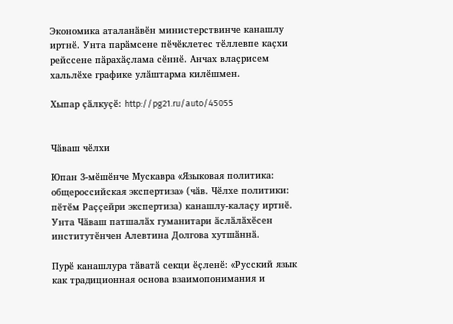Экономика аталанӑвӗн министерствинче канашлу иртнӗ. Унта парӑмсене пӗчӗклетес тӗллевпе каҫхи рейссене пӑрахӑҫлама сӗннӗ. Анчах влаҫрисем хальлӗхе графике улӑштарма килӗшмен.

Хыпар ҫӑлкуҫӗ: http://pg21.ru/auto/45055


Чӑваш чӗлхи

Юпан 3-мӗшӗнче Мускавра «Языковая политика: общероссийская экспертиза» (чӑв. Чӗлхе политики: пӗтӗм Раҫҫейри экспертиза) канашлу-калаҫу иртнӗ. Унта Чӑваш патшалӑх гуманитари ӑслӑлӑхӗсен институтӗнчен Алевтина Долгова хутшӑннӑ.

Пурӗ канашлура тӑватӑ секци ӗҫленӗ: «Русский язык как традиционная основа взаимопонимания и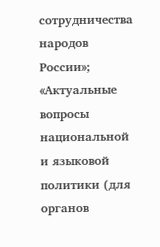сотрудничества народов России»; «Актуальные вопросы национальной и языковой политики (для органов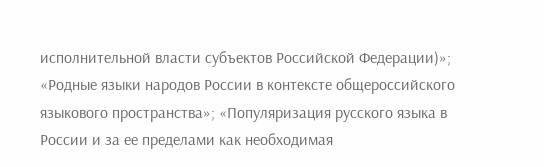исполнительной власти субъектов Российской Федерации)»; «Родные языки народов России в контексте общероссийского языкового пространства»; «Популяризация русского языка в России и за ее пределами как необходимая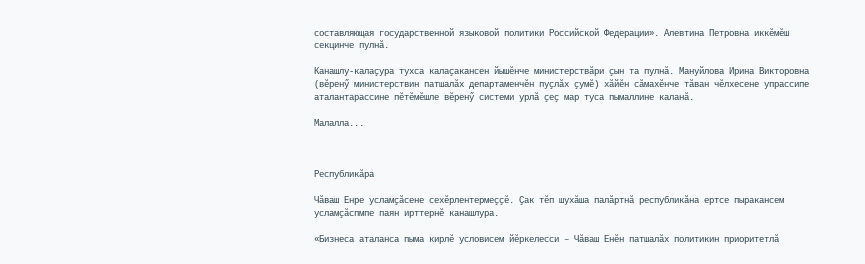составляющая государственной языковой политики Российской Федерации». Алевтина Петровна иккӗмӗш секцинче пулнӑ.

Канашлу-калаҫура тухса калаҫакансен йышӗнче министерствӑри ҫын та пулнӑ. Мануйлова Ирина Викторовна (вӗренӳ министерствин патшалӑх департаменчӗн пуҫлӑх ҫумӗ) хӑйӗн сӑмахӗнче тӑван чӗлхесене упрассипе аталантарассине пӗтӗмӗшле вӗренӳ системи урлӑ ҫеҫ мар туса пымаллине каланӑ.

Малалла...



Республикӑра

Чӑваш Енре усламҫӑсене сехӗрлентермеҫҫӗ. Ҫак тӗп шухӑша палӑртнӑ республикӑна ертсе пыракансем усламҫӑспмпе паян ирттернӗ канашлура.

«Бизнеса аталанса пыма кирлӗ условисем йӗркелесси – Чӑваш Енӗн патшалӑх политикин приоритетлӑ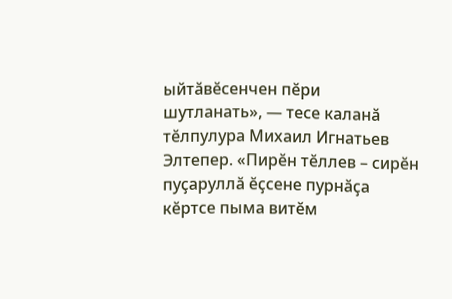ыйтӑвӗсенчен пӗри шутланать», — тесе каланӑ тӗлпулура Михаил Игнатьев Элтепер. «Пирӗн тӗллев – сирӗн пуҫаруллӑ ӗҫсене пурнӑҫа кӗртсе пыма витӗм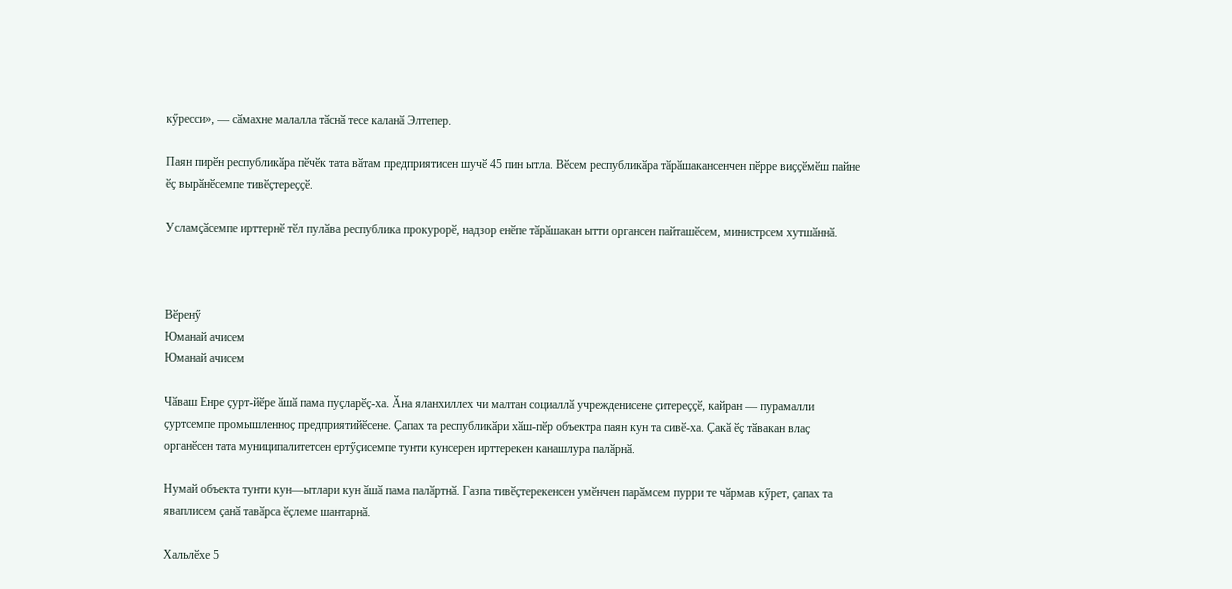кӳресси», — сӑмахне малалла тӑснӑ тесе каланӑ Элтепер.

Паян пирӗн республикӑра пӗчӗк тата вӑтам предприятисен шучӗ 45 пин ытла. Вӗсем республикӑра тӑрӑшакансенчен пӗрре виҫҫӗмӗш пайне ӗҫ вырӑнӗсемпе тивӗҫтереҫҫӗ.

Усламҫӑсемпе ирттернӗ тӗл пулӑва республика прокурорӗ, надзор енӗпе тӑрӑшакан ытти органсен пайташӗсем, министрсем хутшӑннӑ.



Вӗренӳ
Юманай ачисем
Юманай ачисем

Чӑваш Енре ҫурт-йӗре ӑшӑ пама пуҫларӗҫ-ха. Ӑна яланхиллех чи малтан социаллӑ учрежденисене ҫитереҫҫӗ, кайран — пурамалли ҫуртсемпе промышленноҫ предприятийӗсене. Ҫапах та республикӑри хӑш-пӗр объектра паян кун та сивӗ-ха. Ҫакӑ ӗҫ тӑвакан влаҫ органӗсен тата муниципалитетсен ертӳҫисемпе тунти кунсерен ирттерекен канашлура палӑрнӑ.

Нумай объекта тунти кун—ытлари кун ӑшӑ пама палӑртнӑ. Газпа тивӗҫтерекенсен умӗнчен парӑмсем пурри те чӑрмав кӳрет, ҫапах та яваплисем ҫанӑ тавӑрса ӗҫлеме шантарнӑ.

Хальлӗхе 5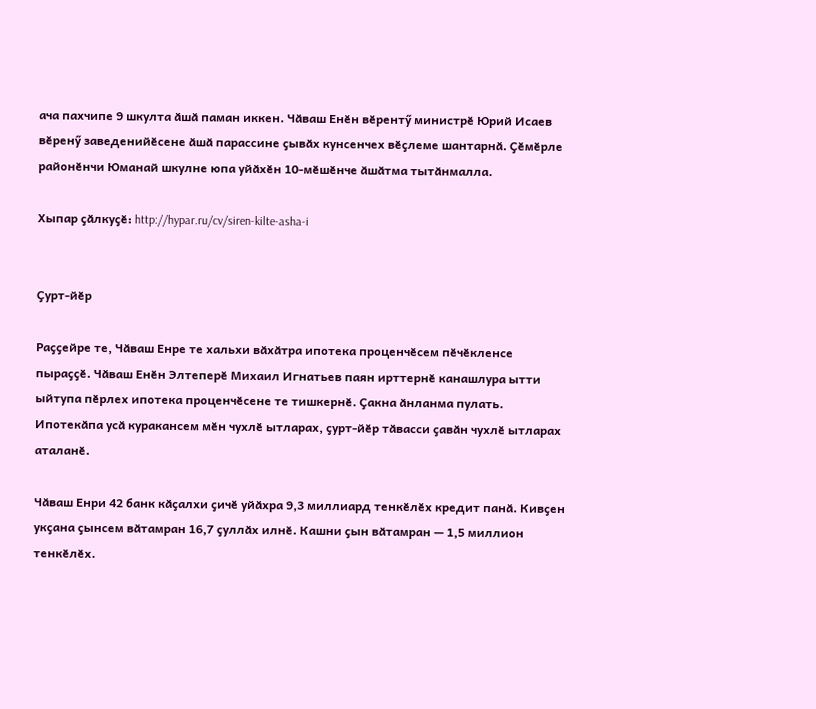ача пахчипе 9 шкулта ӑшӑ паман иккен. Чӑваш Енӗн вӗрентӳ министрӗ Юрий Исаев вӗренӳ заведенийӗсене ӑшӑ парассине ҫывӑх кунсенчех вӗҫлеме шантарнӑ. Ҫӗмӗрле районӗнчи Юманай шкулне юпа уйӑхӗн 10-мӗшӗнче ӑшӑтма тытӑнмалла.

Хыпар ҫӑлкуҫӗ: http://hypar.ru/cv/siren-kilte-asha-i


Ҫурт-йӗр

Раҫҫейре те, Чӑваш Енре те хальхи вӑхӑтра ипотека проценчӗсем пӗчӗкленсе пыраҫҫӗ. Чӑваш Енӗн Элтеперӗ Михаил Игнатьев паян ирттернӗ канашлура ытти ыйтупа пӗрлех ипотека проценчӗсене те тишкернӗ. Ҫакна ӑнланма пулать. Ипотекӑпа усӑ куракансем мӗн чухлӗ ытларах, ҫурт-йӗр тӑвасси ҫавӑн чухлӗ ытларах аталанӗ.

Чӑваш Енри 42 банк кӑҫалхи ҫичӗ уйӑхра 9,3 миллиард тенкӗлӗх кредит панӑ. Кивҫен укҫана ҫынсем вӑтамран 16,7 ҫуллӑх илнӗ. Кашни ҫын вӑтамран — 1,5 миллион тенкӗлӗх.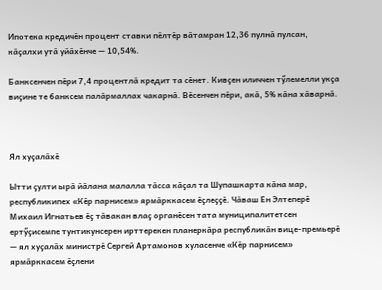Ипотека кредичӗн процент ставки пӗлтӗр вӑтамран 12,36 пулнӑ пулсан, кӑҫалхи утӑ уйӑхӗнче — 10,54%.

Банксенчен пӗри 7,4 процентлӑ кредит та сӗнет. Кивҫен иличчен тӳлемелли укҫа виҫине те банксем палӑрмаллах чакарнӑ. Вӗсенчен пӗри, акӑ, 5% кӑна хӑварнӑ.



Ял хуҫалӑхӗ

Ытти ҫулти ырӑ йӑлана малалла тӑсса кӑҫал та Шупашкарта кӑна мар, республикипех «Кӗр парнисем» ярмӑрккасем ӗҫлеҫҫӗ. Чӑваш Ен Элтеперӗ Михаил Игнатьев ӗҫ тӑвакан влаҫ органӗсен тата муниципалитетсен ертӳҫисемпе тунтикунсерен ирттерекен планеркӑра республикӑн вице-премьерӗ — ял хуҫалӑх министрӗ Сергей Артамонов хуласенче «Кӗр парнисем» ярмӑрккасем ӗҫлени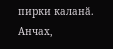пирки каланӑ. Анчах,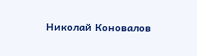Николай Коновалов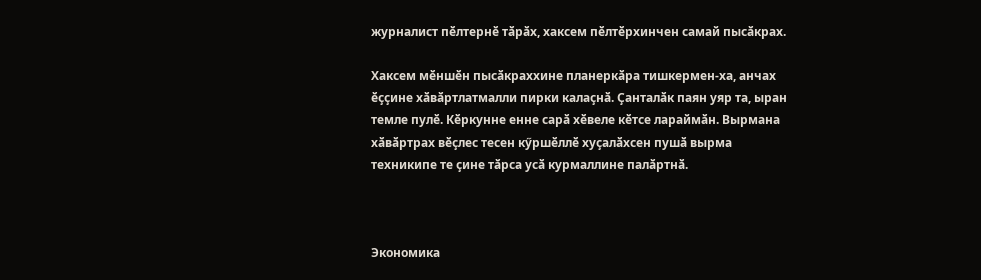журналист пӗлтернӗ тӑрӑх, хаксем пӗлтӗрхинчен самай пысӑкрах.

Хаксем мӗншӗн пысӑкраххине планеркӑра тишкермен-ха, анчах ӗҫҫине хӑвӑртлатмалли пирки калаҫнӑ. Ҫанталӑк паян уяр та, ыран темле пулӗ. Кӗркунне енне сарӑ хӗвеле кӗтсе лараймӑн. Вырмана хӑвӑртрах вӗҫлес тесен кӳршӗллӗ хуҫалӑхсен пушӑ вырма техникипе те ҫине тӑрса усӑ курмаллине палӑртнӑ.



Экономика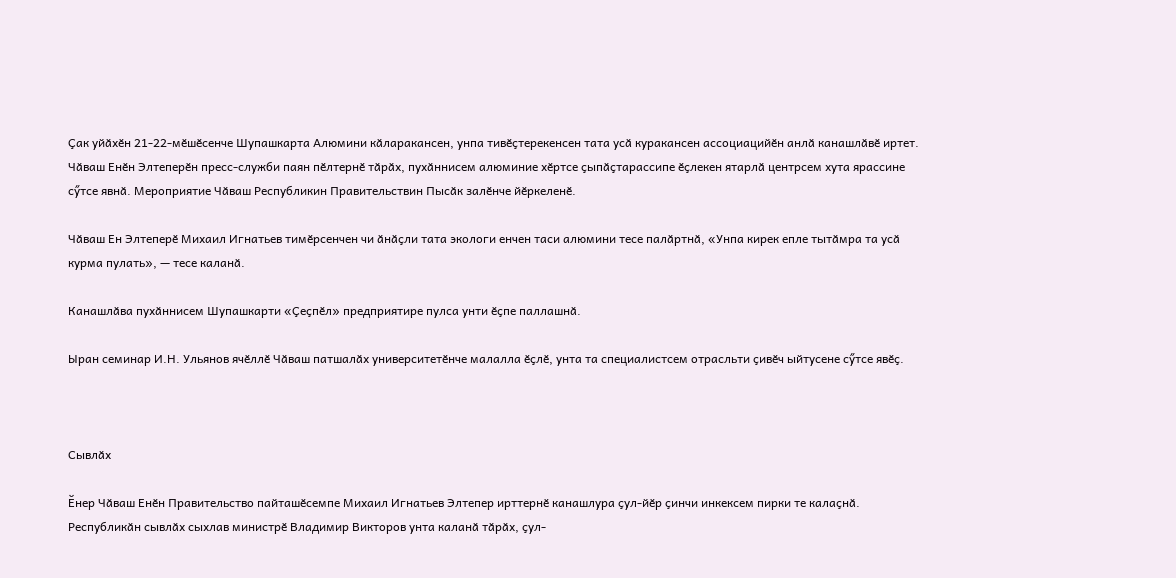Ҫак уйӑхӗн 21-22-мӗшӗсенче Шупашкарта Алюмини кӑларакансен, унпа тивӗҫтерекенсен тата усӑ куракансен ассоциацийӗн анлӑ канашлӑвӗ иртет. Чӑваш Енӗн Элтеперӗн пресс-служби паян пӗлтернӗ тӑрӑх, пухӑннисем алюминие хӗртсе ҫыпӑҫтарассипе ӗҫлекен ятарлӑ центрсем хута ярассине сӳтсе явнӑ. Мероприятие Чӑваш Республикин Правительствин Пысӑк залӗнче йӗркеленӗ.

Чӑваш Ен Элтеперӗ Михаил Игнатьев тимӗрсенчен чи ӑнӑҫли тата экологи енчен таси алюмини тесе палӑртнӑ, «Унпа кирек епле тытӑмра та усӑ курма пулать», — тесе каланӑ.

Канашлӑва пухӑннисем Шупашкарти «Ҫеҫпӗл» предприятире пулса унти ӗҫпе паллашнӑ.

Ыран семинар И.Н. Ульянов ячӗллӗ Чӑваш патшалӑх университетӗнче малалла ӗҫлӗ, унта та специалистсем отрасльти ҫивӗч ыйтусене сӳтсе явӗҫ.



Сывлӑх

Ӗнер Чӑваш Енӗн Правительство пайташӗсемпе Михаил Игнатьев Элтепер ирттернӗ канашлура ҫул-йӗр ҫинчи инкексем пирки те калаҫнӑ. Республикӑн сывлӑх сыхлав министрӗ Владимир Викторов унта каланӑ тӑрӑх, ҫул-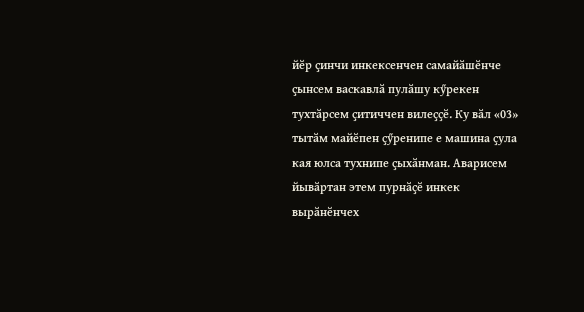йӗр ҫинчи инкексенчен самайӑшӗнче ҫынсем васкавлӑ пулӑшу кӳрекен тухтӑрсем ҫитиччен вилеҫҫӗ. Ку вӑл «03» тытӑм майӗпен ҫӳренипе е машина ҫула кая юлса тухнипе ҫыхӑнман. Аварисем йывӑртан этем пурнӑҫӗ инкек вырӑнӗнчех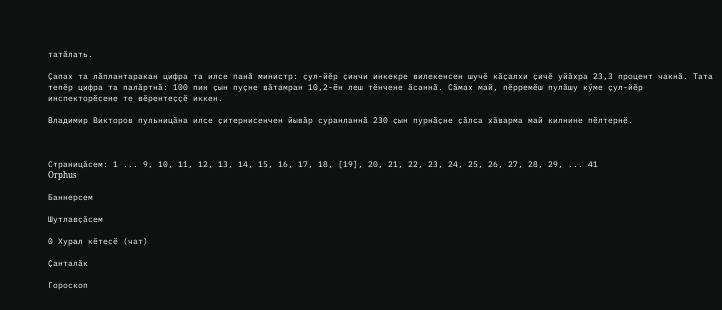татӑлать.

Ҫапах та лӑплантаракан цифра та илсе панӑ министр: ҫул-йӗр ҫинчи инкекре вилекенсен шучӗ кӑҫалхи ҫичӗ уйӑхра 23,3 процент чакнӑ. Тата тепӗр цифра та палӑртнӑ: 100 пин ҫын пуҫне вӑтамран 10,2-ӗн леш тӗнчене ӑсаннӑ. Сӑмах май, пӗрремӗш пулӑшу кӳме ҫул-йӗр инспекторӗсене те вӗрентеҫҫӗ иккен.

Владимир Викторов пульницӑна илсе ҫитернисенчен йывӑр суранланнӑ 230 ҫын пурнӑҫне ҫӑлса хӑварма май килнине пӗлтернӗ.



Страницӑсем: 1 ... 9, 10, 11, 12, 13, 14, 15, 16, 17, 18, [19], 20, 21, 22, 23, 24, 25, 26, 27, 28, 29, ... 41
Orphus

Баннерсем

Шутлавҫӑсем

0 Хурал кӗтесӗ (чат)

Ҫанталӑк

Гороскоп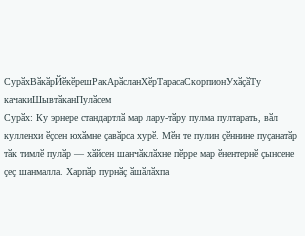СурӑхВӑкӑрЙӗкӗрешРакАрӑсланХӗрТарасаСкорпионУхӑҫӑТу качакиШывтӑканПулӑсем
Сурӑх: Ку эрнере стандартлӑ мар лару-тӑру пулма пултарать, вӑл кулленхи ӗҫсен юхӑмне ҫавӑрса хурӗ. Мӗн те пулин ҫӗннине пуҫанатӑр тӑк тимлӗ пулӑр — хӑйсен шанчӑклӑхне пӗрре мар ӗнентернӗ ҫынсене ҫеҫ шанмалла. Харпӑр пурнӑҫ ӑшӑлӑхпа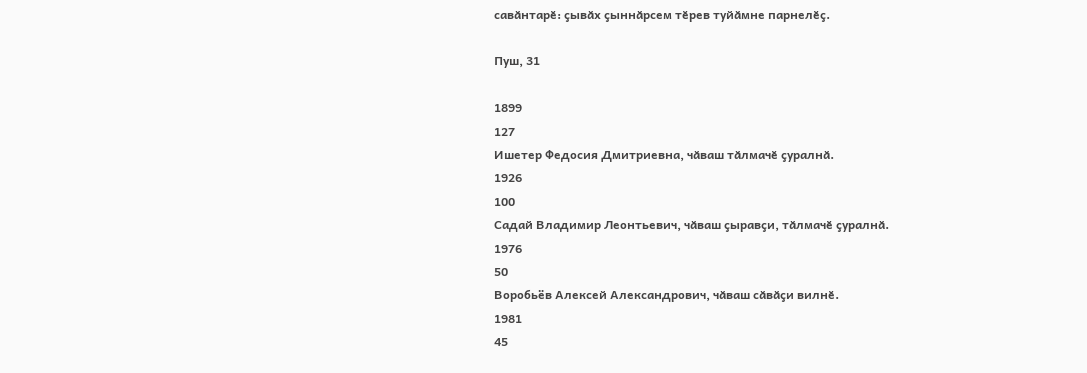савӑнтарӗ: ҫывӑх ҫыннӑрсем тӗрев туйӑмне парнелӗҫ.

Пуш, 31

1899
127
Ишетер Федосия Дмитриевна, чӑваш тӑлмачӗ ҫуралнӑ.
1926
100
Садай Владимир Леонтьевич, чӑваш ҫыравҫи, тӑлмачӗ ҫуралнӑ.
1976
50
Воробьёв Алексей Александрович, чӑваш сӑвӑҫи вилнӗ.
1981
45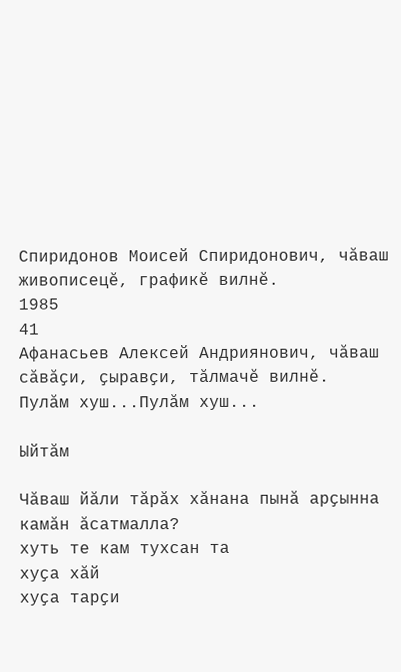Спиридонов Моисей Спиридонович, чӑваш живописецӗ, графикӗ вилнӗ.
1985
41
Афанасьев Алексей Андриянович, чӑваш сӑвӑҫи, ҫыравҫи, тӑлмачӗ вилнӗ.
Пулӑм хуш...Пулӑм хуш...

Ыйтӑм

Чӑваш йӑли тӑрӑх хӑнана пынӑ арҫынна камӑн ӑсатмалла?
хуть те кам тухсан та
хуҫа хӑй
хуҫа тарҫи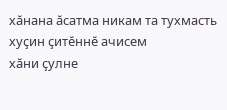хӑнана ӑсатма никам та тухмасть
хуҫин ҫитӗннӗ ачисем
хӑни ҫулне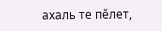ахаль те пӗлет,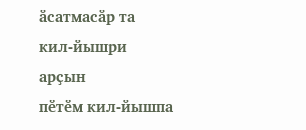ӑсатмасӑр та
кил-йышри арҫын
пӗтӗм кил-йышпа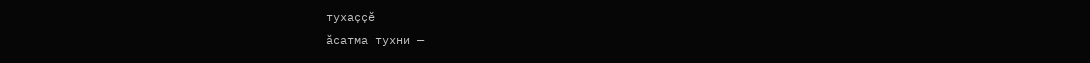тухаҫҫӗ
ӑсатма тухни —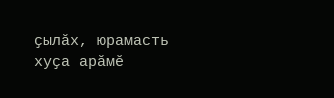ҫылӑх, юрамасть
хуҫа арӑмӗ